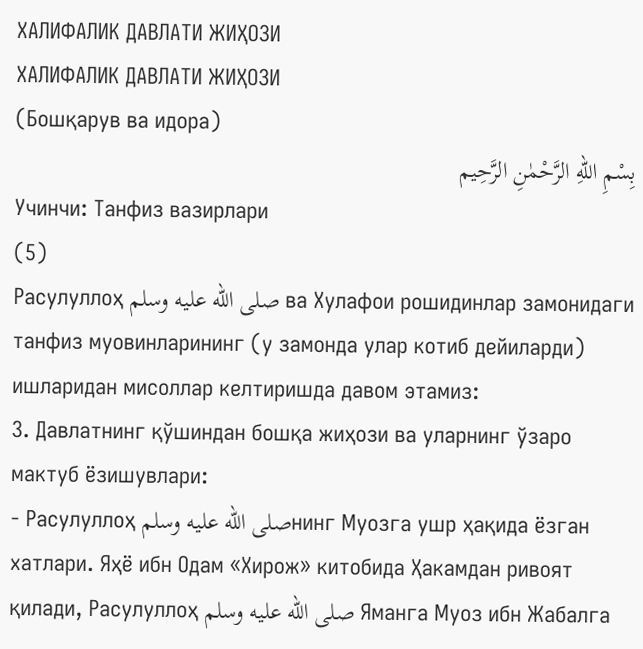ХАЛИФАЛИК ДАВЛАТИ ЖИҲОЗИ
ХАЛИФАЛИК ДАВЛАТИ ЖИҲОЗИ
(Бошқарув ва идора)
بِسْمِ اللهِ الرَّحْمٰنِ الرَّحِيم
Учинчи: Танфиз вазирлари
(5)
Расулуллоҳ صلى الله عليه وسلم ва Хулафои рошидинлар замонидаги танфиз муовинларининг (у замонда улар котиб дейиларди) ишларидан мисоллар келтиришда давом этамиз:
3. Давлатнинг қўшиндан бошқа жиҳози ва уларнинг ўзаро мактуб ёзишувлари:
- Расулуллоҳ صلى الله عليه وسلمнинг Муозга ушр ҳақида ёзган хатлари. Яҳё ибн Одам «Хирож» китобида Ҳакамдан ривоят қилади, Расулуллоҳ صلى الله عليه وسلم Яманга Муоз ибн Жабалга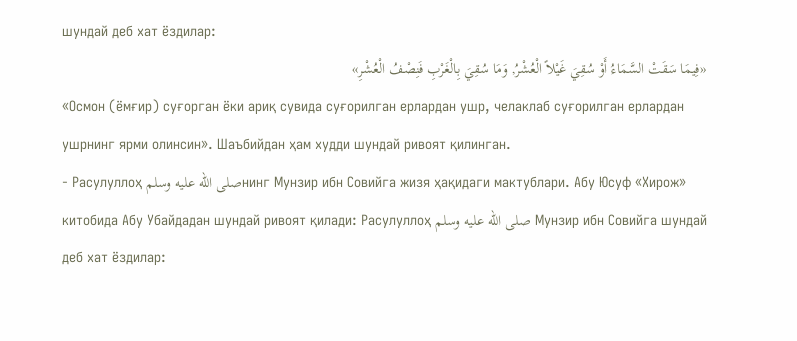шундай деб хат ёздилар:
«فِيمَا سَقَتْ السَّمَاءُ أَوْ سُقِيَ غَيْلاً الْعُشْرُ, وَمَا سُقِيَ بِالْغَرْبِ فَنِصْفُ الْعُشْرِ»
«Осмон (ёмғир) суғорган ёки ариқ сувида суғорилган ерлардан ушр, челаклаб суғорилган ерлардан ушрнинг ярми олинсин». Шаъбийдан ҳам худди шундай ривоят қилинган.
- Расулуллоҳ صلى الله عليه وسلمнинг Мунзир ибн Совийга жизя ҳақидаги мактублари. Абу Юсуф «Хирож» китобида Абу Убайдадан шундай ривоят қилади: Расулуллоҳ صلى الله عليه وسلم Мунзир ибн Совийга шундай деб хат ёздилар: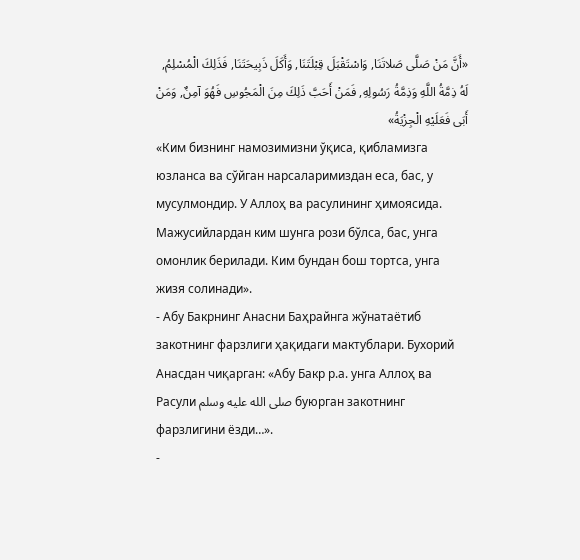«أَنَّ مَنْ صَلَّى صَلاتَنَا, وَاسْتَقْبَلَ قِبْلَتَنَا, وَأَكَلَ ذَبِيحَتَنَا, فَذَلِكَ الْمُسْلِمُ, لَهُ ذِمَّةُ اللَّهِ وَذِمَّةُ رَسُولِهِ, فَمَنْ أَحَبَّ ذَلِكَ مِنَ الْمَجُوسِ فَهُوَ آمِنٌ, وَمَنْ أَبَى فَعَلَيْهِ الْجِزْيَةُ»
«Ким бизнинг намозимизни ўқиса, қибламизга юзланса ва сўйган нарсаларимиздан еса, бас, у мусулмондир. У Аллоҳ ва расулининг ҳимоясида. Мажусийлардан ким шунга рози бўлса, бас, унга омонлик берилади. Ким бундан бош тортса, унга жизя солинади».
- Абу Бакрнинг Анасни Баҳрайнга жўнатаётиб закотнинг фарзлиги ҳақидаги мактублари. Бухорий Анасдан чиқарган: «Абу Бакр р.а. унга Аллоҳ ва Расули صلى الله عليه وسلم буюрган закотнинг фарзлигини ёзди…».
-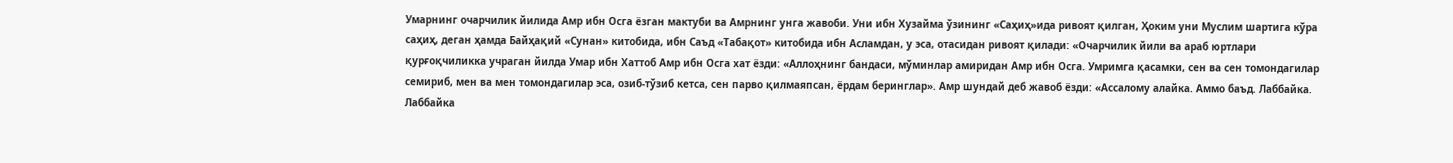Умарнинг очарчилик йилида Амр ибн Осга ёзган мактуби ва Амрнинг унга жавоби. Уни ибн Хузайма ўзининг «Саҳиҳ»ида ривоят қилган, Ҳоким уни Муслим шартига кўра саҳиҳ, деган ҳамда Байҳақий «Сунан» китобида, ибн Саъд «Табақот» китобида ибн Асламдан, у эса, отасидан ривоят қилади: «Очарчилик йили ва араб юртлари қурғоқчиликка учраган йилда Умар ибн Хаттоб Амр ибн Осга хат ёзди: «Аллоҳнинг бандаси, мўминлар амиридан Амр ибн Осга. Умримга қасамки, сен ва сен томондагилар семириб, мен ва мен томондагилар эса, озиб-тўзиб кетса, сен парво қилмаяпсан, ёрдам беринглар». Амр шундай деб жавоб ёзди: «Ассалому алайка. Аммо баъд. Лаббайка. Лаббайка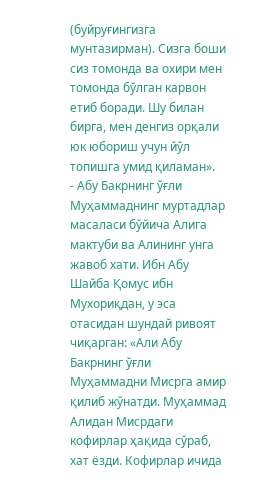(буйруғингизга мунтазирман). Сизга боши сиз томонда ва охири мен томонда бўлган карвон етиб боради. Шу билан бирга, мен денгиз орқали юк юбориш учун йўл топишга умид қиламан».
- Абу Бакрнинг ўғли Муҳаммаднинг муртадлар масаласи бўйича Алига мактуби ва Алининг унга жавоб хати. Ибн Абу Шайба Қомус ибн Мухориқдан, у эса отасидан шундай ривоят чиқарган: «Али Абу Бакрнинг ўғли Муҳаммадни Мисрга амир қилиб жўнатди. Муҳаммад Алидан Мисрдаги кофирлар ҳақида сўраб, хат ёзди. Кофирлар ичида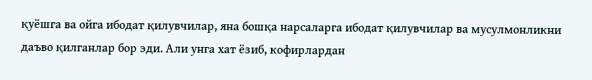қуёшга ва ойга ибодат қилувчилар, яна бошқа нарсаларга ибодат қилувчилар ва мусулмонликни даъво қилганлар бор эди. Али унга хат ёзиб, кофирлардан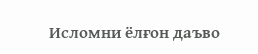Исломни ёлғон даъво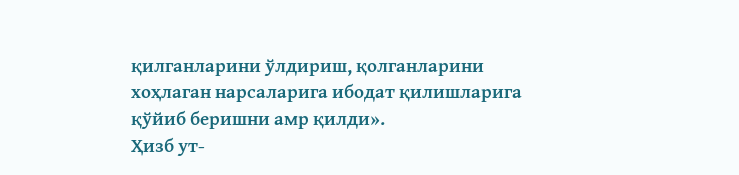қилганларини ўлдириш, қолганларини хоҳлаган нарсаларига ибодат қилишларига қўйиб беришни амр қилди».
Ҳизб ут-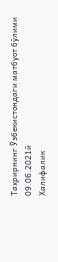Таҳрирнинг Ўзбекистондаги матбуот бўлими
09.06.2021й
Халифалик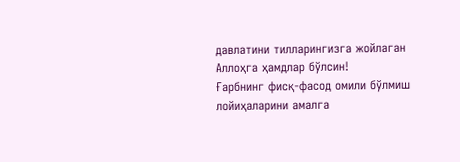давлатини тилларингизга жойлаган Аллоҳга ҳамдлар бўлсин!
Ғарбнинг фисқ-фасод омили бўлмиш лойиҳаларини амалга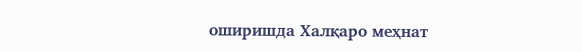оширишда Халқаро меҳнат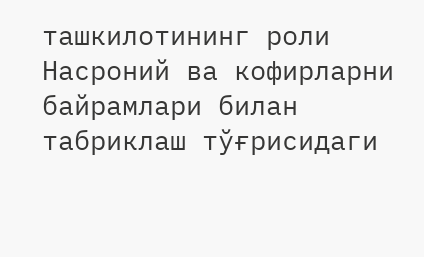ташкилотининг роли
Насроний ва кофирларни байрамлари билан табриклаш тўғрисидаги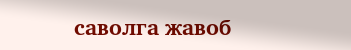саволга жавоб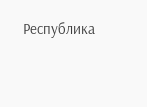Республика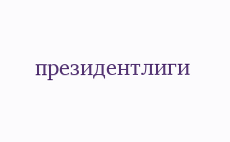президентлиги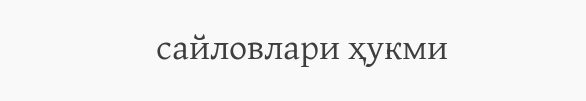сайловлари ҳукми